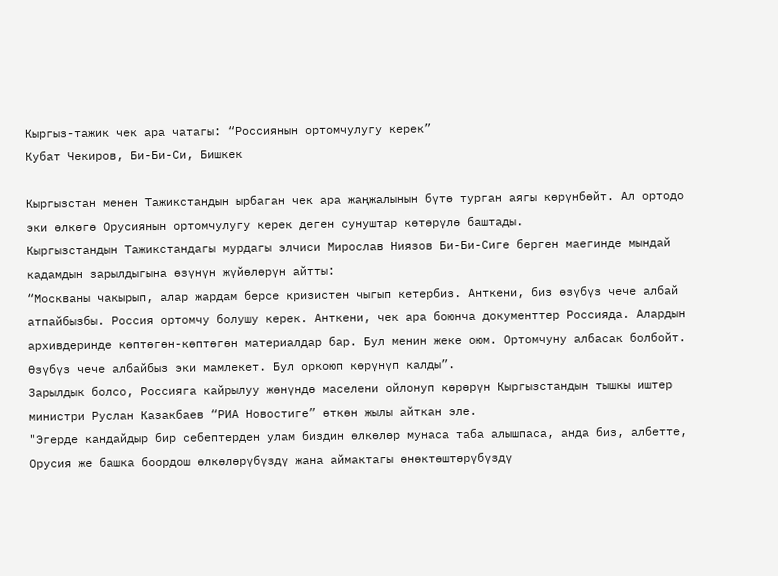Кыргыз-тажик чек ара чатагы: “Россиянын ортомчулугу керек”
Кубат Чекиров, Би-Би-Си, Бишкек

Кыргызстан менен Тажикстандын ырбаган чек ара жаңжалынын бүтө турган аягы көрүнбөйт. Ал ортодо эки өлкөгө Орусиянын ортомчулугу керек деген сунуштар көтөрүлө баштады.
Кыргызстандын Тажикстандагы мурдагы элчиси Мирослав Ниязов Би-Би-Сиге берген маегинде мындай кадамдын зарылдыгына өзүнүн жүйөлөрүн айтты:
“Москваны чакырып, алар жардам берсе кризистен чыгып кетербиз. Анткени, биз өзүбүз чече албай атпайбызбы. Россия ортомчу болушу керек. Анткени, чек ара боюнча документтер Россияда. Алардын архивдеринде көптөгөн-көптөгөн материалдар бар. Бул менин жеке оюм. Ортомчуну албасак болбойт. Өзүбүз чече албайбыз эки мамлекет. Бул оркоюп көрүнүп калды”.
Зарылдык болсо, Россияга кайрылуу жөнүндө маселени ойлонуп көрөрүн Кыргызстандын тышкы иштер министри Руслан Казакбаев “РИА Новостиге” өткөн жылы айткан эле.
"Эгерде кандайдыр бир себептерден улам биздин өлкөлөр мунаса таба алышпаса, анда биз, албетте, Орусия же башка боордош өлкөлөрүбүздү жана аймактагы өнөктөштөрүбүздү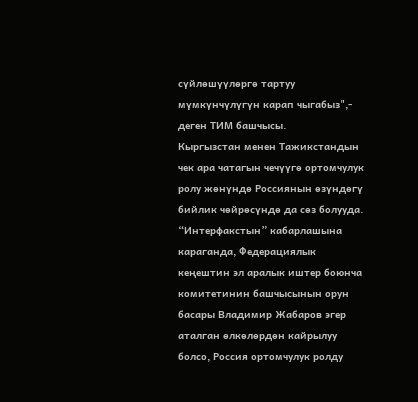сүйлөшүүлөргө тартуу мүмкүнчүлүгүн карап чыгабыз",- деген ТИМ башчысы.
Кыргызстан менен Тажикстандын чек ара чатагын чечүүгө ортомчулук ролу жөнүндө Россиянын өзүндөгү бийлик чөйрөсүндө да сөз болууда. “Интерфакстын” кабарлашына караганда, Федерациялык кеңештин эл аралык иштер боюнча комитетинин башчысынын орун басары Владимир Жабаров эгер аталган өлкөлөрдөн кайрылуу болсо, Россия ортомчулук ролду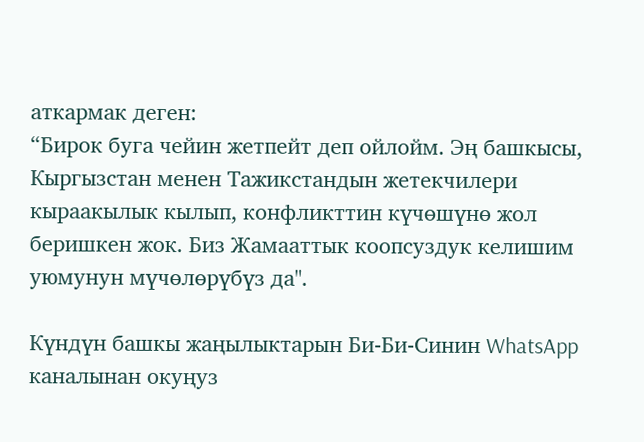аткармак деген:
“Бирок буга чейин жетпейт деп ойлойм. Эң башкысы, Кыргызстан менен Тажикстандын жетекчилери кыраакылык кылып, конфликттин күчөшүнө жол беришкен жок. Биз Жамааттык коопсуздук келишим уюмунун мүчөлөрүбүз да".

Күндүн башкы жаңылыктарын Би-Би-Синин WhatsApp каналынан окуңуз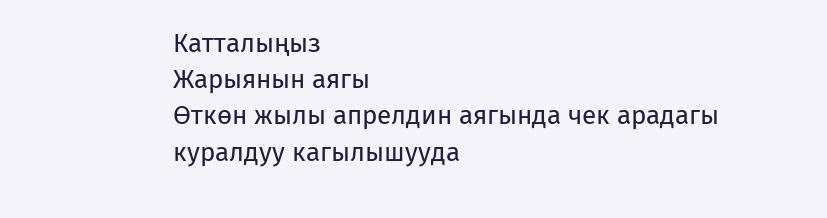Катталыңыз
Жарыянын аягы
Өткөн жылы апрелдин аягында чек арадагы куралдуу кагылышууда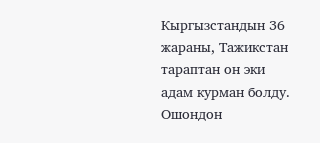Кыргызстандын 36 жараны, Тажикстан тараптан он эки адам курман болду. Ошондон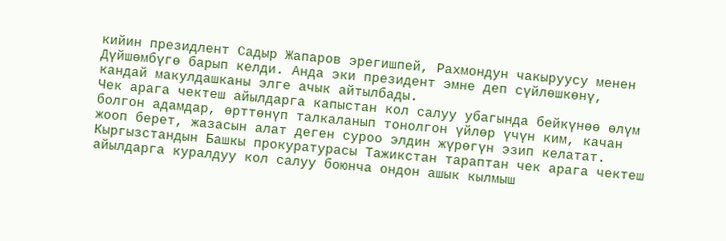кийин президлент Садыр Жапаров эрегишпей, Рахмондун чакыруусу менен Дүйшөмбүгө барып келди. Анда эки президент эмне деп сүйлөшкөнү, кандай макулдашканы элге ачык айтылбады.
Чек арага чектеш айылдарга капыстан кол салуу убагында бейкүнөө өлүм болгон адамдар, өрттөнүп талкаланып тонолгон үйлөр үчүн ким, качан жооп берет, жазасын алат деген суроо элдин жүрөгүн эзип келатат.
Кыргызстандын Башкы прокуратурасы Тажикстан тараптан чек арага чектеш айылдарга куралдуу кол салуу боюнча ондон ашык кылмыш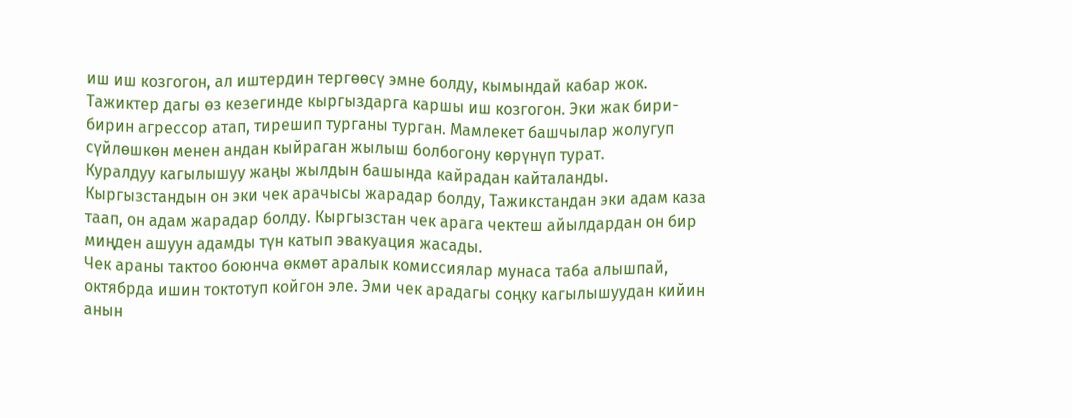иш иш козгогон, ал иштердин тергөөсү эмне болду, кымындай кабар жок. Тажиктер дагы өз кезегинде кыргыздарга каршы иш козгогон. Эки жак бири-бирин агрессор атап, тирешип турганы турган. Мамлекет башчылар жолугуп сүйлөшкөн менен андан кыйраган жылыш болбогону көрүнүп турат.
Куралдуу кагылышуу жаңы жылдын башында кайрадан кайталанды. Кыргызстандын он эки чек арачысы жарадар болду, Тажикстандан эки адам каза таап, он адам жарадар болду. Кыргызстан чек арага чектеш айылдардан он бир миңден ашуун адамды түн катып эвакуация жасады.
Чек араны тактоо боюнча өкмөт аралык комиссиялар мунаса таба алышпай, октябрда ишин токтотуп койгон эле. Эми чек арадагы соңку кагылышуудан кийин анын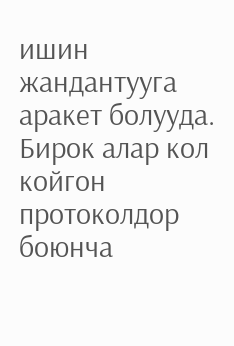ишин жандантууга аракет болууда. Бирок алар кол койгон протоколдор боюнча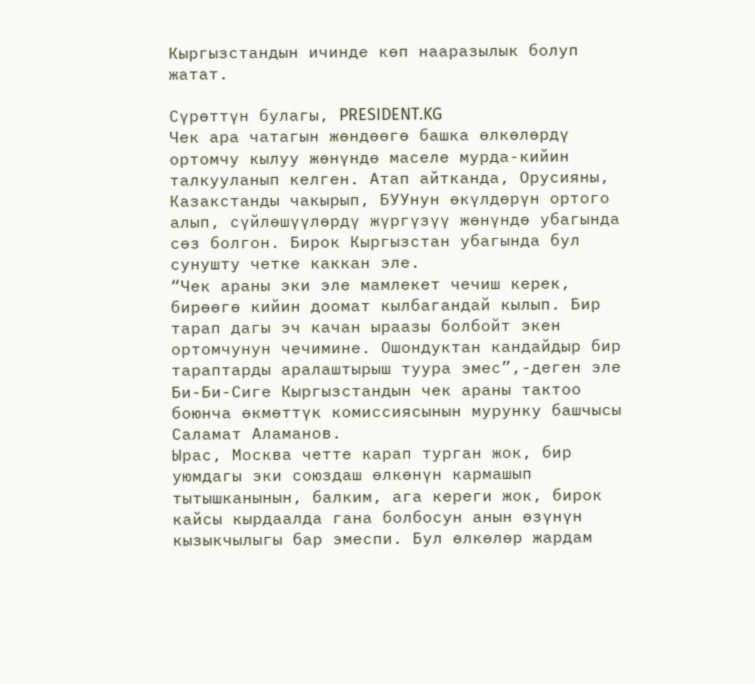Кыргызстандын ичинде көп нааразылык болуп жатат.

Сүрөттүн булагы, PRESIDENT.KG
Чек ара чатагын жөндөөгө башка өлкөлөрдү ортомчу кылуу жөнүндө маселе мурда-кийин талкууланып келген. Атап айтканда, Орусияны, Казакстанды чакырып, БУУнун өкүлдөрүн ортого алып, сүйлөшүүлөрдү жүргүзүү жөнүндө убагында сөз болгон. Бирок Кыргызстан убагында бул сунушту четке каккан эле.
“Чек араны эки эле мамлекет чечиш керек, бирөөгө кийин доомат кылбагандай кылып. Бир тарап дагы эч качан ыраазы болбойт экен ортомчунун чечимине. Ошондуктан кандайдыр бир тараптарды аралаштырыш туура эмес”,-деген эле Би-Би-Сиге Кыргызстандын чек араны тактоо боюнча өкмөттүк комиссиясынын мурунку башчысы Саламат Аламанов.
Ырас, Москва четте карап турган жок, бир уюмдагы эки союздаш өлкөнүн кармашып тытышканынын, балким, ага кереги жок, бирок кайсы кырдаалда гана болбосун анын өзүнүн кызыкчылыгы бар эмеспи. Бул өлкөлөр жардам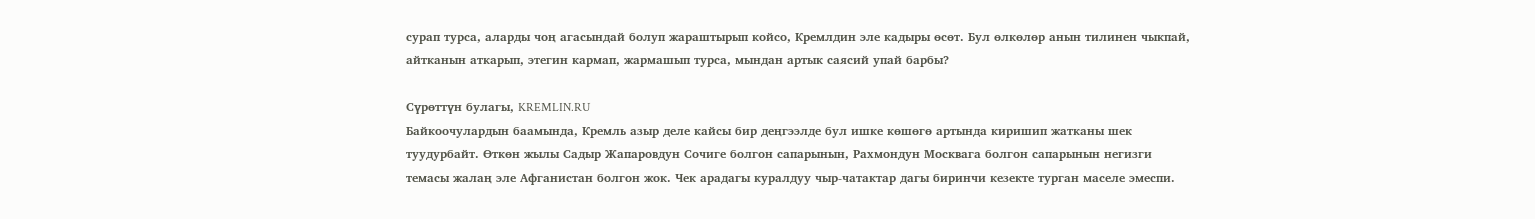сурап турса, аларды чоң агасындай болуп жараштырып койсо, Кремлдин эле кадыры өсөт. Бул өлкөлөр анын тилинен чыкпай, айтканын аткарып, этегин кармап, жармашып турса, мындан артык саясий упай барбы?

Сүрөттүн булагы, KREMLIN.RU
Байкоочулардын баамында, Кремль азыр деле кайсы бир деңгээлде бул ишке көшөгө артында киришип жатканы шек туудурбайт. Өткөн жылы Садыр Жапаровдун Сочиге болгон сапарынын, Рахмондун Москвага болгон сапарынын негизги темасы жалаң эле Афганистан болгон жок. Чек арадагы куралдуу чыр-чатактар дагы биринчи кезекте турган маселе эмеспи.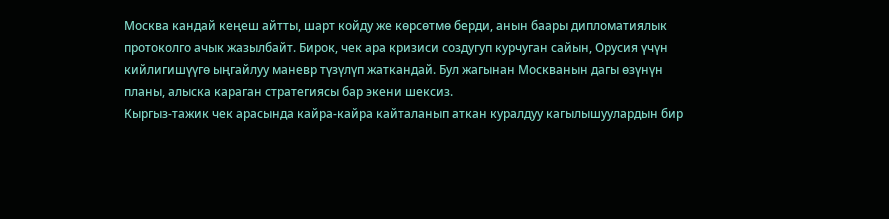Москва кандай кеңеш айтты, шарт койду же көрсөтмө берди, анын баары дипломатиялык протоколго ачык жазылбайт. Бирок, чек ара кризиси создугуп курчуган сайын, Орусия үчүн кийлигишүүгө ыңгайлуу маневр түзүлүп жаткандай. Бул жагынан Москванын дагы өзүнүн планы, алыска караган стратегиясы бар экени шексиз.
Кыргыз-тажик чек арасында кайра-кайра кайталанып аткан куралдуу кагылышуулардын бир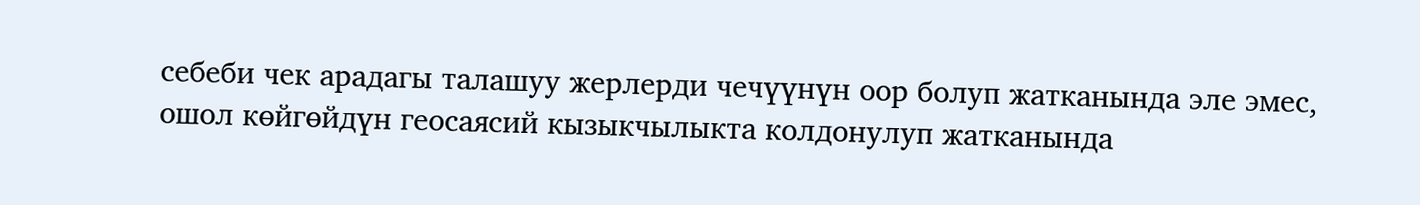себеби чек арадагы талашуу жерлерди чечүүнүн оор болуп жатканында эле эмес, ошол көйгөйдүн геосаясий кызыкчылыкта колдонулуп жатканында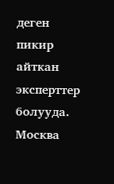деген пикир айткан эксперттер болууда. Москва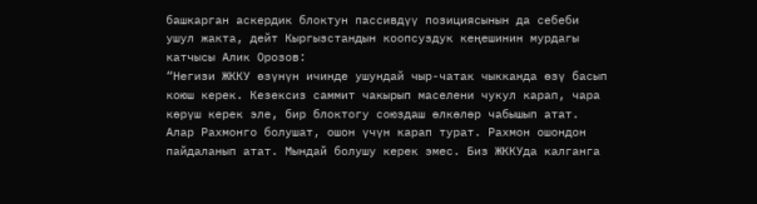башкарган аскердик блоктун пассивдүү позициясынын да себеби ушул жакта, дейт Кыргызстандын коопсуздук кеңешинин мурдагы катчысы Алик Орозов:
“Негизи ЖККУ өзүнүн ичинде ушундай чыр-чатак чыкканда өзү басып коюш керек. Кезексиз саммит чакырып маселени чукул карап, чара көрүш керек эле, бир блоктогу союздаш өлкөлөр чабышып атат. Алар Рахмонго болушат, ошон үчүн карап турат. Рахмон ошондон пайдаланып атат. Мындай болушу керек эмес. Биз ЖККУда калганга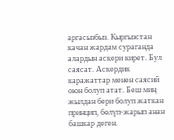аргасызбыз. Кыргызстан качан жардам сураганда алардын аскери кирет. Бул саясат. Аскердик каражаттар менен саясий оюн болуп атат. Беш миң жылдан бери болуп жаткан принцип, бөлүп-жарып анан башкар деген.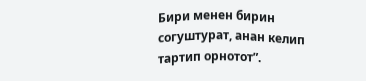Бири менен бирин согуштурат, анан келип тартип орнотот”.